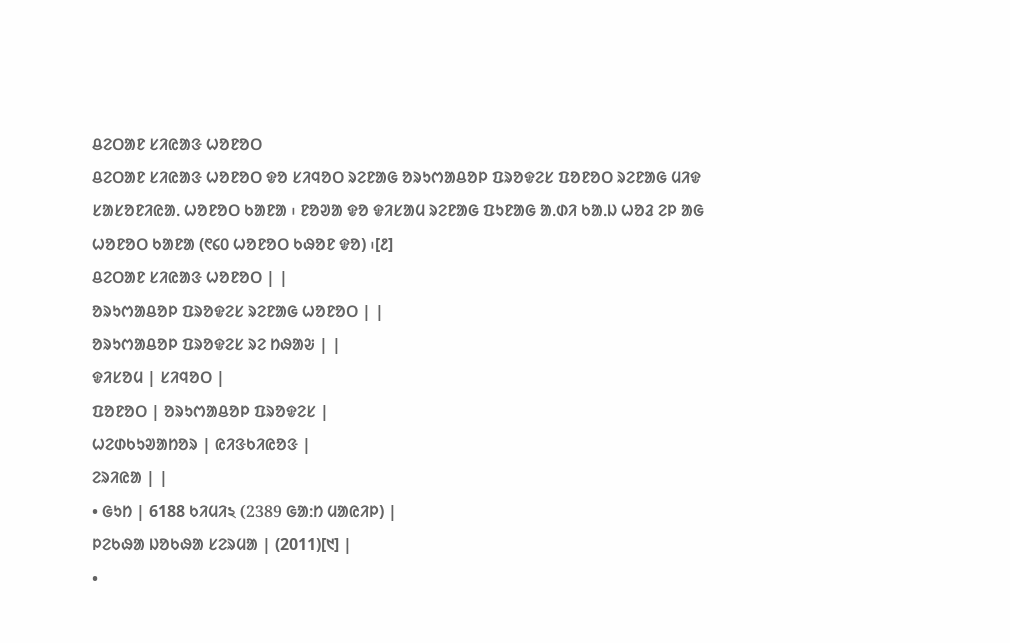ᱪᱮᱛᱟᱱ ᱥᱤᱭᱟᱝ ᱦᱚᱱᱚᱛ
ᱪᱮᱛᱟᱱ ᱥᱤᱭᱟᱝ ᱦᱚᱱᱚᱛ ᱫᱚ ᱥᱤᱧᱚᱛ ᱨᱮᱱᱟᱜ ᱚᱨᱩᱬᱟᱪᱚᱞ ᱯᱨᱚᱫᱮᱥ ᱯᱚᱱᱚᱛ ᱨᱮᱱᱟᱜ ᱢᱤᱫ ᱥᱟᱥᱚᱱᱤᱭᱟᱹ ᱦᱚᱱᱚᱛ ᱠᱟᱱᱟ ᱾ ᱱᱚᱣᱟ ᱫᱚ ᱫᱤᱥᱟᱢ ᱨᱮᱱᱟᱜ ᱯᱩᱱᱟᱜ ᱟᱹᱰᱤ ᱠᱟᱹᱡ ᱦᱚᱲ ᱮᱞ ᱟᱜ ᱦᱚᱱᱚᱛ ᱠᱟᱱᱟ (᱖᱔᱐ ᱦᱚᱱᱚᱛ ᱠᱷᱚᱱ ᱫᱚ) ᱾[᱒]
ᱪᱮᱛᱟᱱ ᱥᱤᱭᱟᱝ ᱦᱚᱱᱚᱛ | |
ᱚᱨᱩᱬᱟᱪᱚᱞ ᱯᱨᱚᱫᱮᱥ ᱨᱮᱱᱟᱜ ᱦᱚᱱᱚᱛ | |
ᱚᱨᱩᱬᱟᱪᱚᱞ ᱯᱨᱚᱫᱮᱥ ᱨᱮ ᱴᱷᱟᱶ | |
ᱫᱤᱥᱚᱢ | ᱥᱤᱧᱚᱛ |
ᱯᱚᱱᱚᱛ | ᱚᱨᱩᱬᱟᱪᱚᱞ ᱯᱨᱚᱫᱮᱥ |
ᱦᱮᱰᱠᱩᱣᱟᱴᱚᱨ | ᱭᱤᱝᱠᱤᱭᱚᱝ |
ᱮᱨᱤᱭᱟ | |
• ᱜᱩᱴ | 6188 ᱠᱤᱢᱤ২ (2389 ᱜᱟᱺᱴ ᱢᱟᱭᱤᱞ) |
ᱞᱮᱠᱷᱟ ᱡᱚᱠᱷᱟ ᱥᱮᱨᱢᱟ | (2011)[᱑] |
•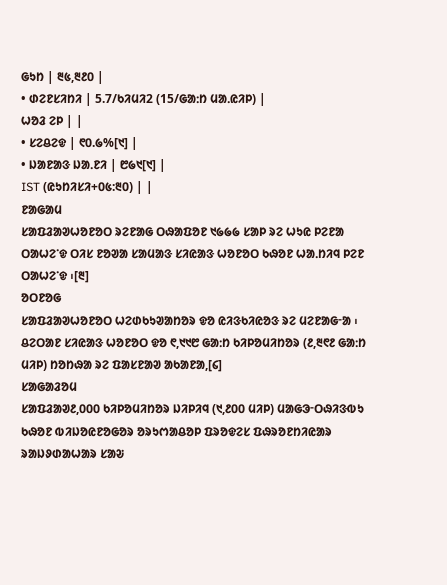ᱜᱩᱴ | ᱓᱕,᱓᱒᱐ |
• ᱰᱮᱱᱥᱤᱴᱤ | 5.7/ᱠᱤᱢᱤ2 (15/ᱜᱟᱺᱴ ᱢᱟᱹᱭᱤᱞ) |
ᱦᱚᱲ ᱮᱞ | |
• ᱥᱮᱪᱮᱫ | ᱖᱐.᱙%[᱑] |
• ᱡᱟᱱᱟᱝ ᱡᱟᱹᱱᱤ | ᱘᱙᱑[᱑] |
IST (ᱭᱩᱴᱤᱥᱤ+᱐᱕:᱓᱐) | |
ᱱᱟᱜᱟᱢ
ᱥᱟᱯᱲᱟᱣᱦᱚᱱᱚᱛ ᱨᱮᱱᱟᱜ ᱛᱷᱟᱯᱚᱱ ᱑᱙᱙᱙ ᱥᱟᱞ ᱨᱮ ᱦᱩᱭ ᱞᱮᱱᱟ ᱛᱟᱦᱮᱸᱫ ᱛᱤᱥ ᱱᱚᱣᱟ ᱥᱟᱢᱟᱝ ᱥᱤᱭᱟᱝ ᱦᱚᱱᱚᱛ ᱠᱷᱚᱱ ᱦᱟᱹᱴᱤᱧ ᱞᱮᱱ ᱛᱟᱦᱮᱸᱫ ᱾[᱓]
ᱚᱛᱱᱚᱜ
ᱥᱟᱯᱲᱟᱣᱦᱚᱱᱚᱛ ᱦᱮᱰᱠᱩᱣᱟᱴᱚᱨ ᱫᱚ ᱭᱤᱝᱠᱤᱭᱚᱝ ᱨᱮ ᱢᱮᱱᱟᱜᱼᱟ ᱾ ᱪᱮᱛᱟᱱ ᱥᱤᱭᱟᱝ ᱦᱚᱱᱚᱛ ᱫᱚ ᱖,᱑᱑᱘ ᱜᱟᱺᱴ ᱠᱤᱞᱚᱢᱤᱴᱚᱨ (᱒,᱓᱖᱒ ᱜᱟᱺᱴ ᱢᱤᱞ) ᱴᱚᱴᱷᱟ ᱨᱮ ᱯᱟᱥᱱᱟᱣ ᱟᱠᱟᱱᱟ,[᱔]
ᱥᱟᱜᱟᱲᱚᱢ
ᱥᱟᱯᱲᱟᱣ᱒,᱐᱐᱐ ᱠᱤᱞᱚᱢᱤᱴᱚᱨ ᱡᱤᱞᱤᱧ (᱑,᱒᱐᱐ ᱢᱤᱞ) ᱢᱟᱜᱳᱼᱛᱷᱤᱝᱵᱩ ᱠᱷᱚᱱ ᱵᱤᱡᱚᱭᱱᱚᱜᱚᱨ ᱚᱨᱩᱬᱟᱪᱚᱞ ᱯᱨᱚᱫᱮᱥ ᱯᱷᱨᱚᱱᱴᱤᱭᱟᱨ ᱨᱟᱡᱽᱰᱟᱦᱟᱨ ᱥᱟᱶ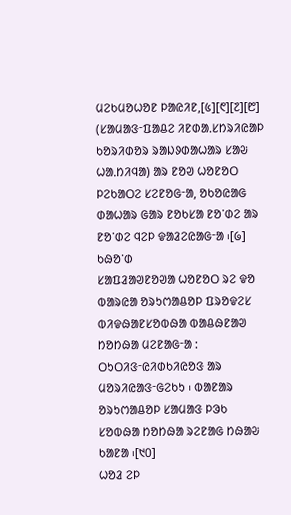ᱢᱮᱠᱢᱚᱦᱚᱱ ᱞᱟᱭᱤᱱ,[᱕][᱖][᱗][᱘] (ᱥᱟᱢᱟᱝᱼᱯᱟᱪᱮ ᱤᱱᱰᱟᱹᱥᱴᱨᱤᱭᱟᱞ ᱠᱚᱨᱤᱰᱚᱨ ᱨᱟᱡᱽᱰᱟᱦᱟᱨ ᱥᱟᱶ ᱦᱟᱹᱴᱤᱧᱟ) ᱟᱨ ᱱᱚᱣ ᱦᱚᱱᱚᱛ ᱞᱮᱠᱟᱛᱮ ᱥᱮᱱᱚᱜᱼᱟ, ᱚᱠᱚᱭᱟᱜ ᱰᱟᱦᱟᱨ ᱜᱟᱨ ᱱᱚᱠᱥᱟ ᱱᱚᱸᱰᱮ ᱟᱨ ᱱᱚᱸᱰᱮ ᱧᱮᱞ ᱫᱟᱲᱮᱭᱟᱜᱼᱟ ᱾[᱙]
ᱠᱷᱚᱸᱰ
ᱥᱟᱯᱲᱟᱣᱱᱚᱣᱟ ᱦᱚᱱᱚᱛ ᱨᱮ ᱫᱚ ᱵᱟᱨᱭᱟ ᱚᱨᱩᱬᱟᱪᱚᱞ ᱯᱨᱚᱫᱮᱥ ᱵᱤᱫᱷᱟᱱᱥᱚᱵᱷᱟ ᱵᱟᱪᱷᱱᱟᱣ ᱴᱚᱴᱷᱟ ᱢᱮᱱᱟᱜᱼᱟ : ᱛᱩᱛᱤᱝᱼᱭᱤᱰᱠᱤᱭᱚᱝ ᱟᱨ ᱢᱚᱨᱤᱭᱟᱝᱼᱜᱮᱠᱩ ᱾ ᱵᱟᱱᱟᱨ ᱚᱨᱩᱬᱟᱪᱚᱞ ᱥᱟᱢᱟᱝ ᱞᱳᱠ ᱥᱚᱵᱷᱟ ᱴᱚᱴᱷᱟ ᱨᱮᱱᱟᱜ ᱴᱷᱟᱶ ᱠᱟᱱᱟ ᱾[᱑᱐]
ᱦᱚᱲ ᱮᱞ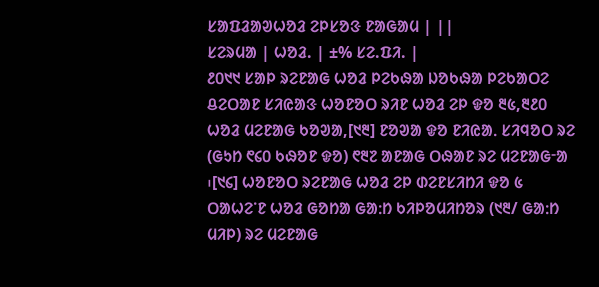ᱥᱟᱯᱲᱟᱣᱦᱚᱲ ᱮᱞᱥᱚᱝ ᱱᱟᱜᱟᱢ | ||
ᱥᱮᱨᱢᱟ | ᱦᱚᱲ. | ±% ᱥᱮ.ᱯᱤ. |
᱒᱐᱑᱑ ᱥᱟᱞ ᱨᱮᱱᱟᱜ ᱦᱚᱲ ᱞᱮᱠᱷᱟ ᱡᱚᱠᱷᱟ ᱞᱮᱠᱟᱛᱮ ᱪᱮᱛᱟᱱ ᱥᱤᱭᱟᱝ ᱦᱚᱱᱚᱛ ᱨᱤᱱ ᱦᱚᱲ ᱮᱞ ᱫᱚ ᱓᱕,᱓᱒᱐ ᱦᱚᱲ ᱢᱮᱱᱟᱜ ᱠᱚᱣᱟ,[᱑᱓] ᱱᱚᱣᱟ ᱫᱚ ᱱᱤᱭᱟᱹ ᱥᱤᱧᱚᱛ ᱨᱮ (ᱜᱩᱴ ᱖᱔᱐ ᱠᱷᱚᱱ ᱫᱚ) ᱖᱓᱗ ᱟᱱᱟᱜ ᱛᱷᱟᱱ ᱨᱮ ᱢᱮᱱᱟᱜᱼᱟ ᱾[᱑᱔] ᱦᱚᱱᱚᱛ ᱨᱮᱱᱟᱜ ᱦᱚᱲ ᱮᱞ ᱰᱮᱱᱥᱤᱴᱤ ᱫᱚ ᱕ ᱛᱟᱦᱮᱸᱱ ᱦᱚᱲ ᱜᱚᱴᱟ ᱜᱟᱺᱴ ᱠᱤᱞᱚᱢᱤᱴᱚᱨ (᱑᱓/ ᱜᱟᱺᱴ ᱢᱤᱞ) ᱨᱮ ᱢᱮᱱᱟᱜ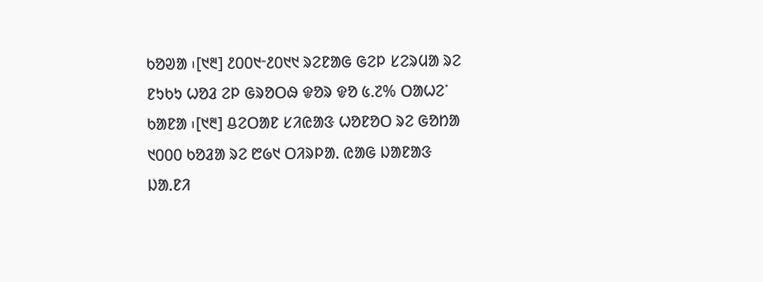ᱠᱚᱣᱟ ᱾[᱑᱓] ᱒᱐᱐᱑ᱼ᱒᱐᱑᱑ ᱨᱮᱱᱟᱜ ᱜᱮᱞ ᱥᱮᱨᱢᱟ ᱨᱮ ᱱᱩᱠᱩ ᱦᱚᱲ ᱮᱞ ᱜᱨᱚᱛᱷ ᱫᱚᱨ ᱫᱚ ᱕.᱗% ᱛᱟᱦᱮᱸ ᱠᱟᱱᱟ ᱾[᱑᱓] ᱪᱮᱛᱟᱱ ᱥᱤᱭᱟᱝ ᱦᱚᱱᱚᱛ ᱨᱮ ᱜᱚᱴᱟ ᱑᱐᱐᱐ ᱠᱚᱲᱟ ᱨᱮ ᱘᱙᱑ ᱛᱤᱨᱞᱟᱹ ᱭᱟᱜ ᱡᱟᱱᱟᱝ ᱡᱟᱹᱱᱤ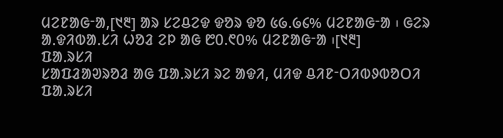ᱢᱮᱱᱟᱜᱼᱟ,[᱑᱓] ᱟᱨ ᱥᱮᱪᱮᱫ ᱫᱚᱨ ᱫᱚ ᱕᱙.᱙᱔% ᱢᱮᱱᱟᱜᱼᱟ ᱾ ᱜᱮᱨ ᱟᱹᱫᱤᱵᱟᱹᱥᱤ ᱦᱚᱲ ᱮᱞ ᱟᱜ ᱘᱐.᱖᱐% ᱢᱮᱱᱟᱜᱼᱟ ᱾[᱑᱓]
ᱯᱟᱹᱨᱥᱤ
ᱥᱟᱯᱲᱟᱣᱨᱚᱲ ᱟᱜ ᱯᱟᱹᱨᱥᱤ ᱨᱮ ᱟᱫᱤ, ᱢᱤᱫ ᱪᱤᱱᱼᱛᱤᱵᱽᱵᱚᱛᱤ ᱯᱟᱹᱨᱥᱤ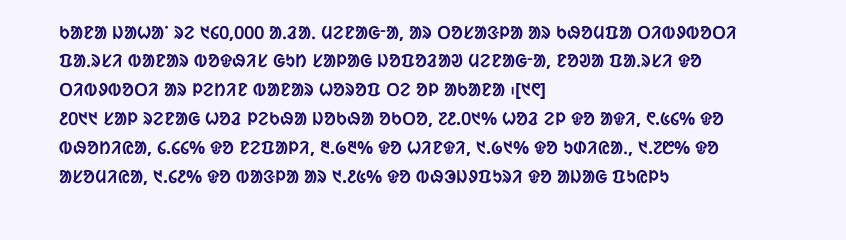ᱠᱟᱱᱟ ᱡᱟᱦᱟᱸ ᱨᱮ ᱑᱔᱐,᱐᱐᱐ ᱟᱹᱲᱟᱹ ᱢᱮᱱᱟᱜᱼᱟ, ᱟᱨ ᱛᱚᱥᱟᱝᱞᱟ ᱟᱨ ᱠᱷᱚᱢᱯᱟ ᱛᱤᱵᱽᱵᱚᱛᱤ ᱯᱟᱹᱨᱥᱤ ᱵᱟᱱᱟᱨ ᱵᱚᱫᱷᱤᱥ ᱜᱩᱴ ᱥᱟᱞᱟᱜ ᱡᱚᱯᱚᱲᱟᱣ ᱢᱮᱱᱟᱜᱼᱟ, ᱱᱚᱣᱟ ᱯᱟᱹᱨᱥᱤ ᱫᱚ ᱛᱤᱵᱽᱵᱚᱛᱤ ᱟᱨ ᱞᱮᱴᱤᱱ ᱵᱟᱱᱟᱨ ᱦᱚᱨᱚᱯ ᱛᱮ ᱚᱞ ᱟᱠᱟᱱᱟ ᱾[᱑᱖]
᱒᱐᱑᱑ ᱥᱟᱞ ᱨᱮᱱᱟᱜ ᱦᱚᱲ ᱞᱮᱠᱷᱟ ᱡᱚᱠᱷᱟ ᱚᱠᱛᱚ, ᱗᱒.᱐᱑% ᱦᱚᱲ ᱮᱞ ᱫᱚ ᱟᱫᱤ, ᱖.᱕᱔% ᱫᱚ ᱵᱷᱚᱴᱤᱭᱟ, ᱔.᱔᱔% ᱫᱚ ᱱᱮᱯᱟᱞᱤ, ᱓.᱙᱓% ᱫᱚ ᱦᱤᱱᱫᱤ, ᱑.᱙᱑% ᱫᱚ ᱩᱰᱤᱭᱟᱹ, ᱑.᱗᱘% ᱫᱚ ᱟᱥᱚᱢᱤᱭᱟ, ᱑.᱔᱒% ᱫᱚ ᱵᱟᱝᱞᱟ ᱟᱨ ᱑.᱒᱕% ᱫᱚ ᱵᱷᱳᱡᱽᱯᱩᱨᱤ ᱫᱚ ᱟᱡᱟᱜ ᱯᱩᱭᱞᱩ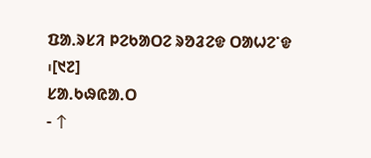ᱯᱟᱹᱨᱥᱤ ᱞᱮᱠᱟᱛᱮ ᱨᱚᱲᱮᱫ ᱛᱟᱦᱮᱸᱫ ᱾[᱑᱗]
ᱥᱟᱹᱠᱷᱭᱟᱹᱛ
- ↑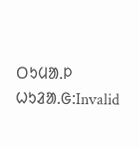ᱛᱩᱢᱟᱹᱞ ᱦᱩᱲᱟᱹᱜ:Invalid